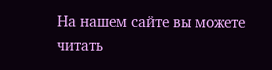На нашем сайте вы можете читать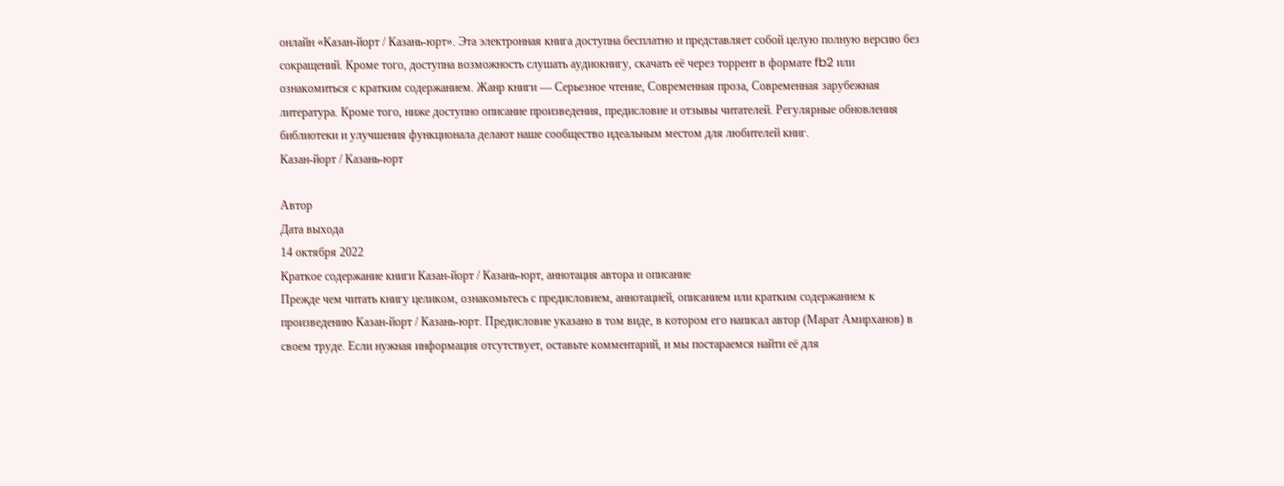онлайн «Казан-йорт / Казань-юрт». Эта электронная книга доступна бесплатно и представляет собой целую полную версию без сокращений. Кроме того, доступна возможность слушать аудиокнигу, скачать её через торрент в формате fb2 или ознакомиться с кратким содержанием. Жанр книги — Серьезное чтение, Современная проза, Современная зарубежная литература. Кроме того, ниже доступно описание произведения, предисловие и отзывы читателей. Регулярные обновления библиотеки и улучшения функционала делают наше сообщество идеальным местом для любителей книг.
Казан-йорт / Казань-юрт

Автор
Дата выхода
14 октября 2022
Краткое содержание книги Казан-йорт / Казань-юрт, аннотация автора и описание
Прежде чем читать книгу целиком, ознакомьтесь с предисловием, аннотацией, описанием или кратким содержанием к произведению Казан-йорт / Казань-юрт. Предисловие указано в том виде, в котором его написал автор (Марат Амирханов) в своем труде. Если нужная информация отсутствует, оставьте комментарий, и мы постараемся найти её для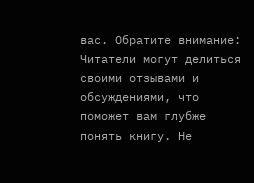вас. Обратите внимание: Читатели могут делиться своими отзывами и обсуждениями, что поможет вам глубже понять книгу. Не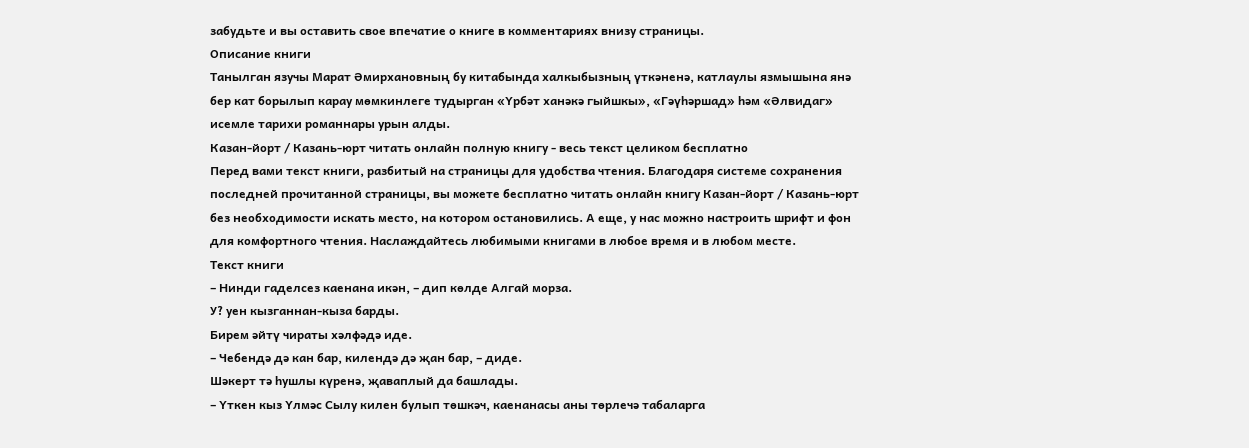забудьте и вы оставить свое впечатие о книге в комментариях внизу страницы.
Описание книги
Танылган язучы Марат Әмирхановның бу китабында халкыбызның үткәненә, катлаулы язмышына янә бер кат борылып карау мөмкинлеге тудырган «Үрбәт ханәкә гыйшкы», «Гәүһәршад» һәм «Әлвидаг» исемле тарихи романнары урын алды.
Казан-йорт / Казань-юрт читать онлайн полную книгу - весь текст целиком бесплатно
Перед вами текст книги, разбитый на страницы для удобства чтения. Благодаря системе сохранения последней прочитанной страницы, вы можете бесплатно читать онлайн книгу Казан-йорт / Казань-юрт без необходимости искать место, на котором остановились. А еще, у нас можно настроить шрифт и фон для комфортного чтения. Наслаждайтесь любимыми книгами в любое время и в любом месте.
Текст книги
– Нинди гаделсез каенана икән, – дип көлде Алгай морза.
У? уен кызганнан-кыза барды.
Бирем әйтү чираты хәлфәдә иде.
– Чебендә дә кан бар, килендә дә җан бар, – диде.
Шәкерт тә һушлы күренә, җаваплый да башлады.
– Үткен кыз Үлмәс Сылу килен булып төшкәч, каенанасы аны төрлечә табаларга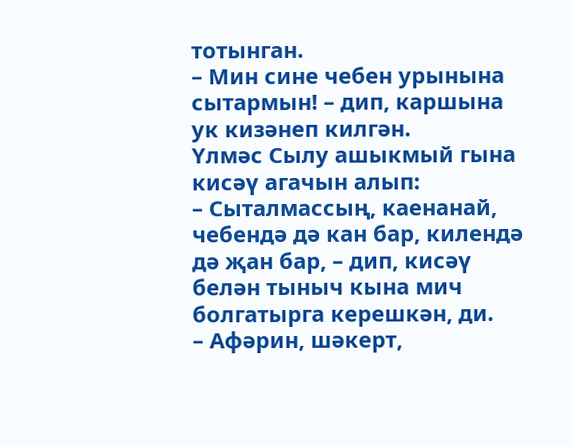тотынган.
– Мин сине чебен урынына сытармын! – дип, каршына ук кизәнеп килгән.
Үлмәс Сылу ашыкмый гына кисәү агачын алып:
– Сыталмассың, каенанай, чебендә дә кан бар, килендә дә җан бар, – дип, кисәү белән тыныч кына мич болгатырга керешкән, ди.
– Афәрин, шәкерт,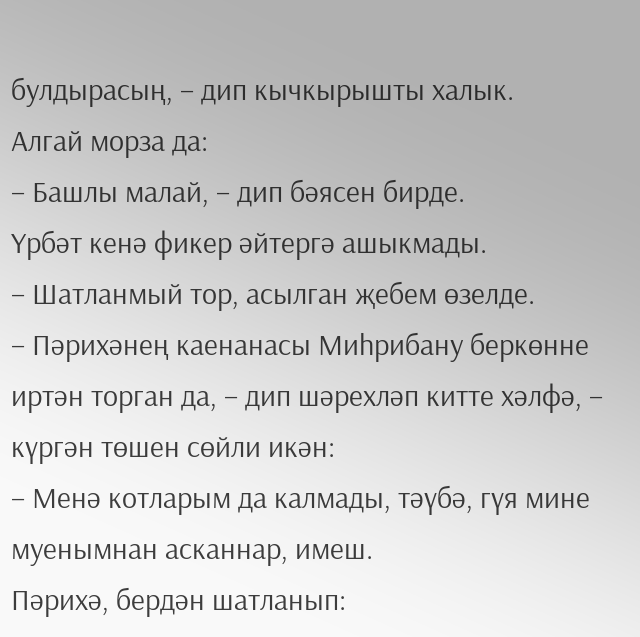булдырасың, – дип кычкырышты халык.
Алгай морза да:
– Башлы малай, – дип бәясен бирде.
Үрбәт кенә фикер әйтергә ашыкмады.
– Шатланмый тор, асылган җебем өзелде.
– Пәрихәнең каенанасы Миһрибану беркөнне иртән торган да, – дип шәрехләп китте хәлфә, – күргән төшен сөйли икән:
– Менә котларым да калмады, тәүбә, гүя мине муенымнан асканнар, имеш.
Пәрихә, бердән шатланып: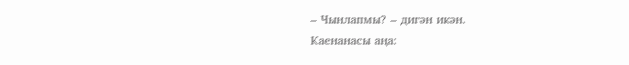– Чынлапмы? – дигән икән.
Каенанасы аңа: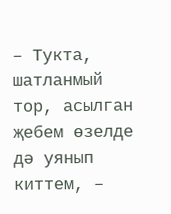– Тукта, шатланмый тор, асылган җебем өзелде дә уянып киттем, –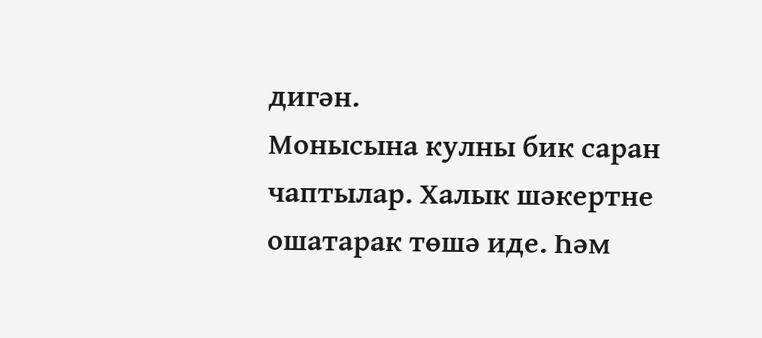дигән.
Монысына кулны бик саран чаптылар. Халык шәкертне ошатарак төшә иде. Һәм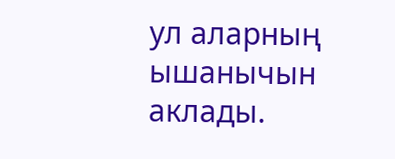ул аларның ышанычын аклады.